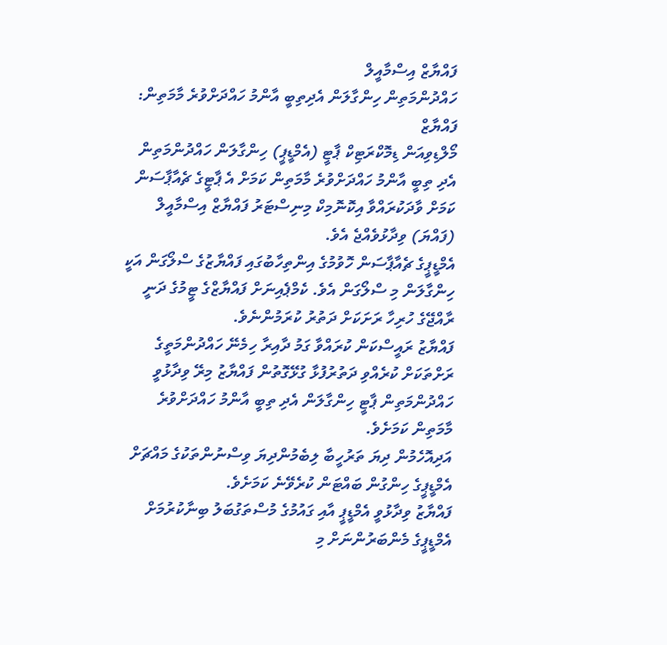ފައްޔާޒް އިސްމާއީލް
ހައްދުންމަތިން ހިންގާލަން އެދިތިބީ އާންމު ހައްދަށްވުރެ މާމަތިން: ފައްޔާޒް
މޯލްޑިވިއަން ޑިމޮކްރަޓިކް ޕާޓީ (އެމްޑީޕީ) ހިންގާލަން ހައްދުންމަތިން އެދި ތިބީ އާންމު ހައްދަށްވުރެ މާމަތިން ކަމަށް އެ ޕާޓީގެ ޗެއާޕާސަން ކަމަށް ވާދަކުރައްވާ އިކޮނޮމިކް މިނިސްޓަރު ފައްޔާޒް އިސްމާއީލް (ފައްޔަ) ވިދާޅުވެއްޖެ އެވެ.
އެމްޑީޕީގެ ޗެއާޕާސަން ހޮވުމުގެ އިންތިހާބުގައި ފައްޔާޒުގެ ސްލޯގަން އަކީ ހިންގާލަން މި ސްލޯގަން އެވެ. ކެމްޕެއިނަށް ފައްޔާޒްގެ ޓީމުގެ ދަނީ ރާއްޖޭގެ ހުރިހާ ރަށަކަށް ދަތުރު ކުރަމުންނެވެ.
ފައްޔާޒު ރައީސްކަން ކުރައްވާ ގަމު ދާއިރާ ހިމެނޭ ހައްދުންމަތީގެ ރަށްތަކަށް ކުރެއްވި ދަތުރުފުޅާ ގުޅޭގޮތުން ފައްޔާޒު މިރޭ ވިދާޅުވީ ހައްދުންމަތިން ޕާޓީ ހިންގާލަން އެދި ތިބީ އާންމު ހައްދަށްވުރެ މާމަތިން ކަމަށެވެ.
އަދިއޮހެމުން ދިޔަ ތަރުހީބާ ލިބެމުންދިޔަ ވިސްނުންތަކުގެ މައްޗަށް އެމްޑީޕީގެ ހިންގުން ބައްޓަން ކުރެވޭނެ ކަމަށެވެ.
ފައްޔާޒު ވިދާޅުވީ އެމްޑީޕީ އާއި ގައުމުގެ މުސްތަގުބަލު ބިނާކުރުމަށް އެމްޑީޕީގެ މެންބަރުންނަށް މި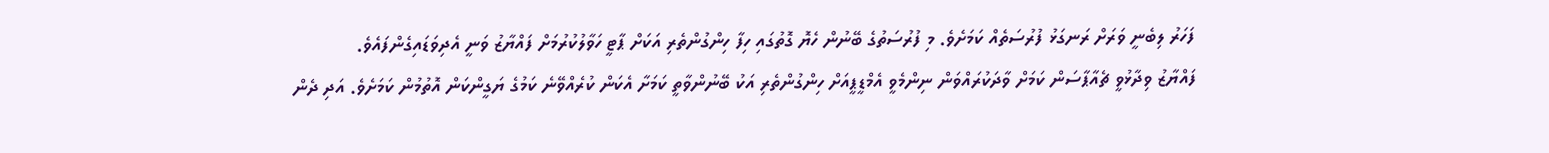ފަހަރު ލިބެނީ ވަރަށް ރަނގަޅު ފުރުސަތެއް ކަމަށެވެ. މި ފުރުސަތުގެ ބޭނުން ހެޔޮ ގޮތުގައި ހިފާ ހިންގުންތެރި އަކަށް ޕާޓީ ހަވާލުކުރުމަށް ފައްޔާޒު ވަނީ އެދިވަޑައިގެންފައެވެ.
ފައްޔާޒު ވިދާޅުވީ ޗެއާޕާސަން ކަމަށް ވާދަކުރައްވަން ނިންމެވީ އެމްޑީޕީއަށް ހިންގުންތެރި އަކު ބޭނުންވާތީ ކަމަށާ އެކަން ކުރެއްވޭނެ ކަމުގެ ޔަގީންކަން އޮތުމުން ކަމަށެވެ. އަދި ދެން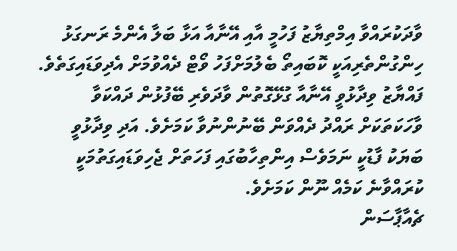ވާދަކުރައްވާ އިމްތިޔާޒު ފަހުމީ އާއި އޭނާއާ އަޅާ ބަލާ އެންމެ ރަނގަޅު ހިންގުންތެރިއަކީ ކޮބައިތޯ ބެލުމަށްފަހު ވޯޓް ދެއްވުމަށް އެދިވަޑައިގަތެވެ.
ފައްޔާޒު ވިދާޅުވީ އޭނާއާ ގުޅޭގޮތުން ވާދަވެރި ބޭފުޅުން ދައްކަވާ ވާހަކަތަކަށް ރައްދު ދެއްވަން ބޭނުންނުވާ ކަމަށެވެ. އަދި ވިދާޅުވީ ބަޔަކު ފާޑުކީ ނަމަވެސް އިންތިހާބުގައި ފަހަތަށް ޖެހިވަޑައިގަތުމަކީ ކުރައްވާނެ ކަމެއް ނޫން ކަމަށެވެ.
ޗެއާޕާސަން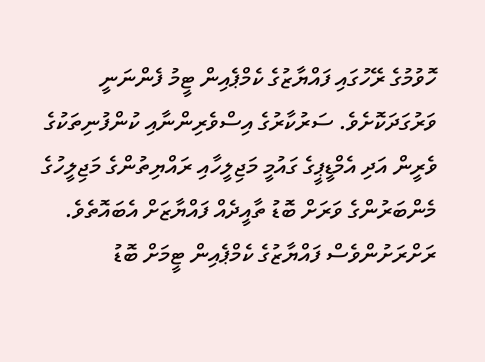ހޮވުމުގެ ރޭހުގައި ފައްޔާޒުގެ ކެމްޕެއިން ޓީމު ފެންނަނީ ވަރުގަދަކޮށެވެ. ސަރުކާރުގެ އިސްވެރިންނާއި ކުންފުނިތަކުގެ ވެރީން އަދި އެމްޑީޕީގެ ގައުމީ މަޖިލީހާއި ރައްޔިތުންގެ މަޖިލީހުގެ މެންބަރުންގެ ވަރަށް ބޮޑު ތާއީދެއް ފައްޔާޒަށް އެބައޮތެވެ.
ރަށްރަށުންވެސް ފައްޔާޒުގެ ކެމްޕެއިން ޓީމަށް ބޮޑު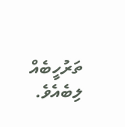ތަރުހީބެއް ލިބެއެވެ.